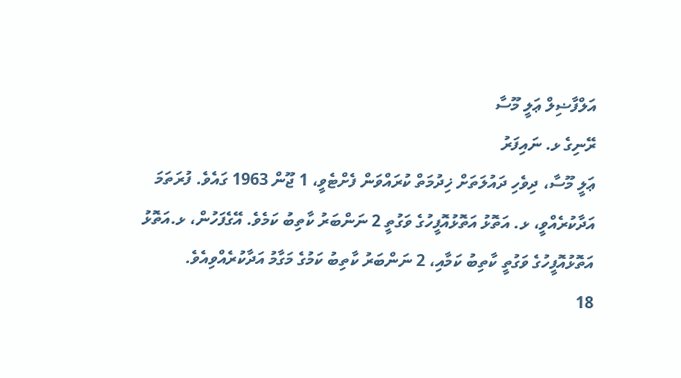އަލްފާޟިލް ޢަލީ މޫސާ
ރޭނިގެ ޅ. ނައިފަރު
ޢަލީ މޫސާ، ދިވެހި ދައުލަތަށް ޚިދުމަތް ކުރައްވަން ފެށްޓެވީ، 1 ޖޫން 1963 ގައެވެ. ފުރަތަމަ އަދާކުރެއްވީ، ޅ. އަތޮޅު އަތޮޅުއޮފީހުގެ ވަގުތީ 2 ނަންބަރު ކާތިބު ކަމެވެ. އޭގެފަހުން، ޅ.އަތޮޅު އަތޮޅުއޮފީހުގެ ވަގުތީ ކާތިބު ކަމާއި، 2 ނަންބަރު ކާތިބު ކަމުގެ މަގާމު އަދާކުރެއްވިއެވެ.
18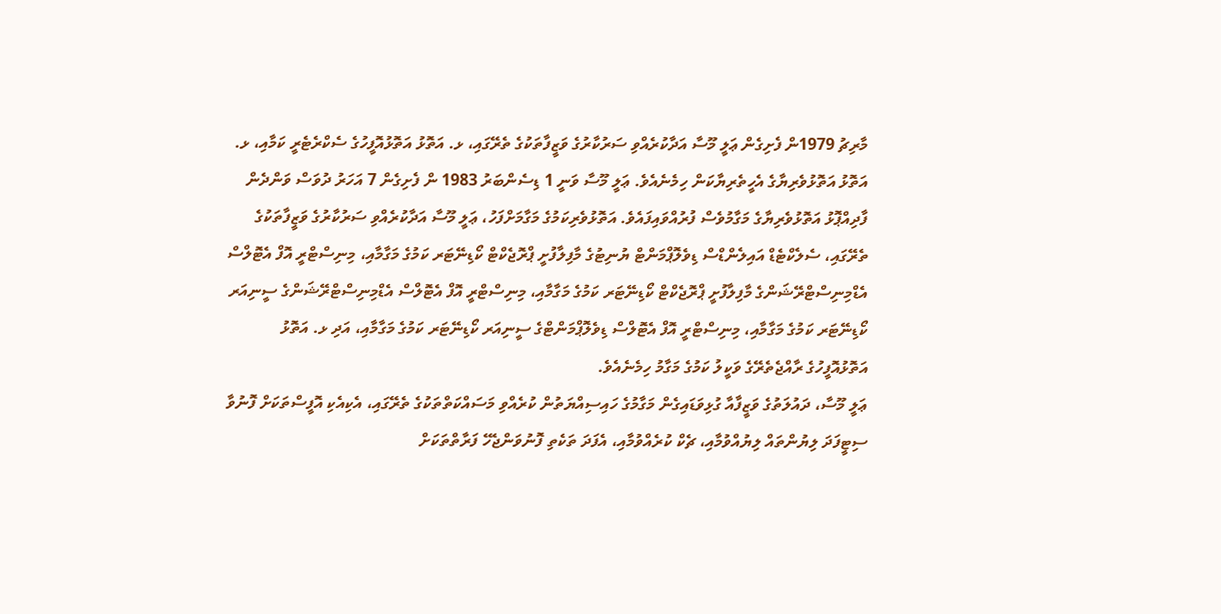މާރިޗު 1979ން ފެށިގެން ޢަލީ މޫސާ އަދާކުރެއްވި ސަރުކާރުގެ ވަޒީފާތަކުގެ ތެރޭގައި، ޅ. އަތޮޅު އަތޮޅުއޮފީހުގެ ސެކްރެޓެރީ ކަމާއި، ޅ. އަތޮޅު އަތޮޅުވެރިޔާގެ އެހީތެރިޔާކަން ހިމެނެއެވެ. ޢަލީ މޫސާ ވަނީ 1 ޑިސެންބަރު 1983 ން ފެށިގެން 7 އަހަރު ދުވަސް ވަންދެން ފާދިއްޕޮޅު އަތޮޅުވެރިޔާގެ މަގާމުވެސް ފުރުއްވައިފައެވެ. އަތޮޅުވެރިކަމުގެ މަގާމަށްފަހު، ޢަލީ މޫސާ އަދާކުރެއްވި ސަރުކާރުގެ ވަޒީފާތަކުގެ ތެރޭގައި، ސެލެކްޓެޑް އައިލެންޑްސް ޑިވެލޮޕްމަންޓް ޔުނިޓުގެ މާފިލާފުށީ ޕްރޮޖެކްޓް ކޯޑިނޭޓަރ ކަމުގެ މަގާމާއި، މިނިސްޓްރީ އޮފް އެޓޮލްސް އެޑްމިނިސްޓްރޭޝަންގެ މާފިލާފުށީ ޕްރޮޖެކްޓް ކޯޑިނޭޓަރ ކަމުގެ މަގާމާއި، މިނިސްޓްރީ އޮފް އެޓޮލްސް އެޑްމިނިސްޓްރޭޝަންގެ ސީނިއަރ ކޯޑިނޭޓަރ ކަމުގެ މަގާމާއި، މިނިސްޓްރީ އޮފް އެޓޮލްސް ޑިވެލޮޕްމަންޓްގެ ސީނިއަރ ކޯޑިނޭޓަރ ކަމުގެ މަގާމާއި، އަދި ޅ. އަތޮޅު އަތޮޅުއޮފީހުގެ ރާއްޖެތެރޭގެ ވަކީލު ކަމުގެ މަގާމު ހިމެނެއެވެ.
ޢަލީ މޫސާ، ދައުލަތުގެ ވަޒީފާއާ ގުޅިވަޑައިގެން މަގާމުގެ ހައިސިއްޔަތުން ކުރެއްވި މަސައްކަތްތަކުގެ ތެރޭގައި، އެކިއެކި އޮފީސްތަކަށް ފޮނުވާ ސިޓީފަދަ ލިޔުންތައް ލިޔުއްވުމާއި، ޗެކް ކުރެއްވުމާއި، އެފަދަ ތަކެތި ފޮނުވަންޖެހޭ ފަރާތްތަކަށް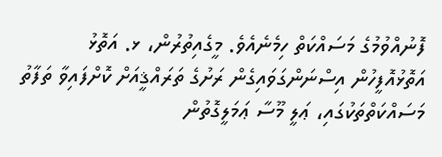ފޮނުއްވުމުގެ މަސައްކަތް ހިމެނެއެވެ. މީގެއިތުރުން، ޅ. އަތޮޅު އަތޮޅުއޮފީހުން އިސްނަންގަވައިގެން ރަށުގެ ތަރައްޤީއަށް ކޮށްފައިވާ ތަފާތު މަސައްކަތްތަކުގައި، ޢަލީ މޫސާ ޢަމަލީގޮތުން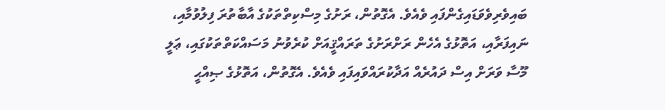ބައިވެރިވެވަޑައިގެންފައި ވެއެވެ. އެގޮތުން، ރަށުގެ މިސްކިތްތަކުގެ އާބާތުރަ ފިލުވުމާއި، ނައިފަރާއި، އަތޮޅުގެ އެހެން ރަށްރަށުގެ ތަރައްޤީއަށް ކުރެވުނު މަސައްކަތްތަކުގައި، ޢަލީ މޫސާ ވަރަށް އިސް ދައުރެއް އަދާކުރައްވައިފައި ވެއެވެ. އެގޮތުން، އަތޮޅުގެ ޞިއްޙީ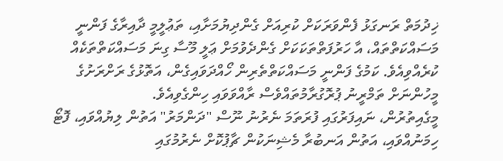ޚިދުމަތް ރަނގަޅު ފެންވަރަކަށް ކުރިއަށް ގެންދިޔުމަށާއި، ތަޢުލީމީ ދާއިރާގެ ފަންނީ މަސައްކަތްތައް، އާ ހަރުފަތްތަކަކަށް ގެންދެވުމަށް ޢަލީ މޫސާ ގިނަ މަސައްކަތްތަކެއް ކުރެއްވިއެވެ. ކަމުގެ ފަންނީ މަސައްކަތްތެރިން ހޯއްދަވައިގެން، އަތޮޅުގެ ރަށްރަށުގެ މީހުންނަށް ތަމްރީނު ޕުރޮގުރާމުތައްވެސް ރާއްވަވައި ހިންގެވިއެވެ.
މީގެއިތުރުން، ނައިފަރުގައި ފުރަތަމަ ނެރުނު ނޫސް "ދަންމަރު" އަތުން ލިޔުއްވައި، ފޮޓޯ ހިމަނުއްވައި، އަތުން އަނބުރާ މެޝިނަކުން ޗާޕުކޮށް ނެރުމުގައި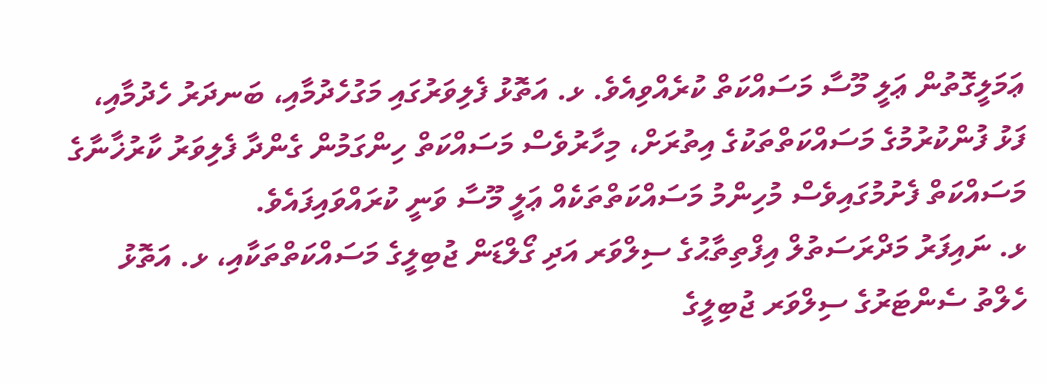ޢަމަލީގޮތުން ޢަލީ މޫސާ މަސައްކަތް ކުރެއްވިއެވެ. ޅ. އަތޮޅު ފެލިވަރުގައި މަގުހެދުމާއި، ބަނދަރު ހެދުމާއި، ފަޅު ފުންކުރުމުގެ މަސައްކަތްތަކުގެ އިތުރަށް، މިހާރުވެސް މަސައްކަތް ހިންގަމުން ގެންދާ ފެލިވަރު ކާރުޚާނާގެ މަސައްކަތް ފެށުމުގައިވެސް މުހިންމު މަސައްކަތްތަކެއް ޢަލީ މޫސާ ވަނީ ކުރައްވައިފައެވެ.
ޅ. ނައިފަރު މަދްރަސަތުލް އިފްތިތާޙުގެ ސިލްވަރ އަދި ގޯލްޑަން ޖުބިލީގެ މަސައްކަތްތަކާއި، ޅ. އަތޮޅު ހެލްތު ސެންޓަރުގެ ސިލްވަރ ޖުބިލީގެ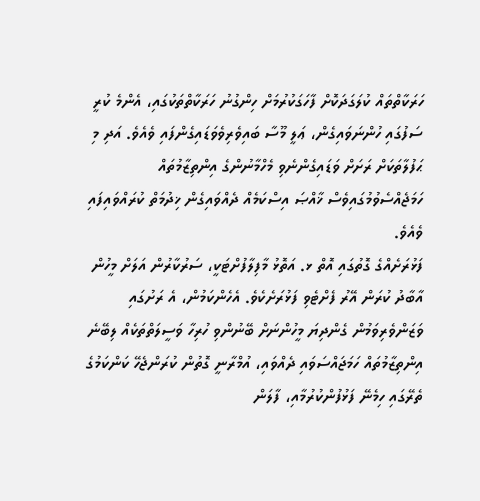ހަރަކާތްތައް ކުލަގަދަކޮށް ފާހަގަކުރުމަށް ހިންގުނު ހަރަކާތްތަކުގައި، އެންމެ ކުރީ ސަފުގައި ހުންނަވައިގެން، ޢަލީ މޫސާ ބައިވެރިވެވަޑައިގެންފައި ވެއެވެ. އަދި މި ޙަފުލާތަކަށް ރަށަށް ވަޑައިގެންނެވި މެހްމާނުންގެ އިންތިޒާމުތައް ހަމަޖެއްސެވުމުގައިވެސް ޚާއްޞަ އިސްކަމެއް ދެއްވައިގެން ޚިދުމަތް ކުރައްވައިފައި ވެއެވެ.
ފަޅުރަށެއްގެ ގޮތުގައި އޮތް ޅ. އަތޮޅު މާފިލާފުށްޓަކީ، ސަރުކާރުން އަލަށް މީހުން އާބާދު ކުރަން އޭރު ފެށްޓެވި ފަޅުރަށެކެވެ. އެހެންކަމުން، އެ ރަށުގައި ވަޒަންވެރިވަމުން ގެންދިޔަ މީހުންނަށް ބޭނުންވި ހުރިހާ ވަސީލަތްތަކެއް ލިބޭނެ އިންތިޒާމުތައް ހަމަޖައްސަވައި ދެއްވައި، އުމްރާނީ ގޮތުން ކުރަންޖެހޭ ކަންކަމުގެ ތެރޭގައި ހިމެނޭ ފަޅުފުންކުރުމާއި، ފާލަން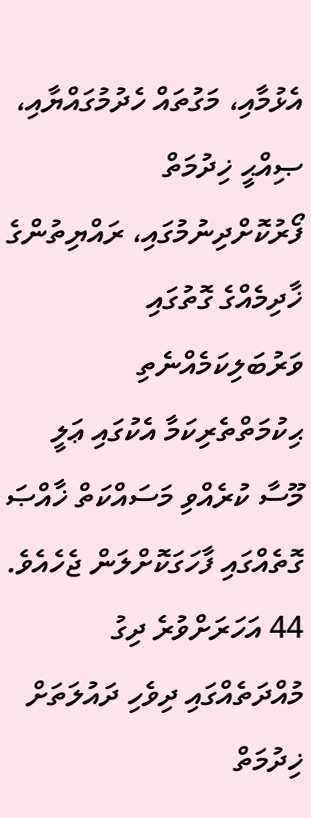އެޅުމާއި، މަގުތައް ހެދުމުގައްޔާއި، ޞިއްޙީ ޚިދުމަތް ފޯރުކޮށްދިނުމުގައި، ރައްޔިތުންގެ ޚާދިމެއްގެ ގޮތުގައި ވަރުބަލިކަމެއްނެތި ޙިކުމަތްތެރިކަމާ އެކުގައި ޢަލީ މޫސާ ކުރެއްވި މަސައްކަތް ޚާއްޞަ ގޮތެއްގައި ފާހަގަކޮށްލަން ޖެހެއެވެ.
44 އަހަރަށްވުރެ ދިގު މުއްދަތެއްގައި ދިވެހި ދައުލަތަށް ޚިދުމަތް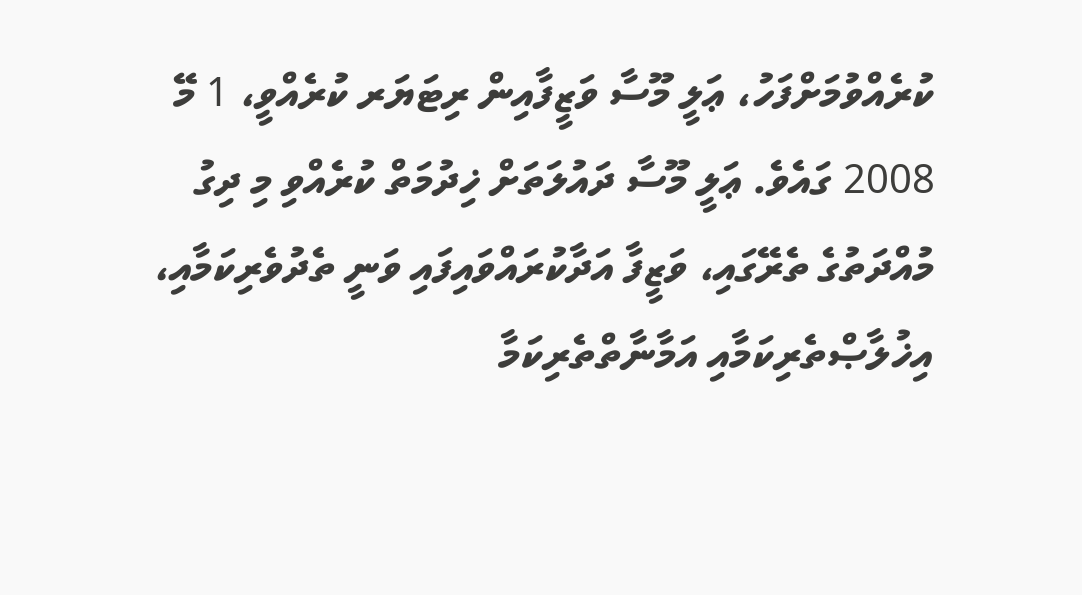ކުރެއްވުމަށްފަހު، ޢަލީ މޫސާ ވަޒީފާއިން ރިޓަޔަރ ކުރެއްވީ، 1 މޭ 2008 ގައެވެ. ޢަލީ މޫސާ ދައުލަތަށް ޚިދުމަތް ކުރެއްވި މި ދިގު މުއްދަތުގެ ތެރޭގައި، ވަޒީފާ އަދާކުރައްވައިފައި ވަނީ ތެދުވެރިކަމާއި، އިޚުލާޞްތެރިކަމާއި އަމާނާތްތެރިކަމާ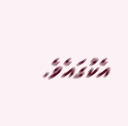އެކުގައެވެ.